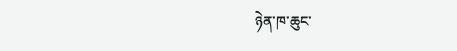ཉེན་ཁ་ཆུང་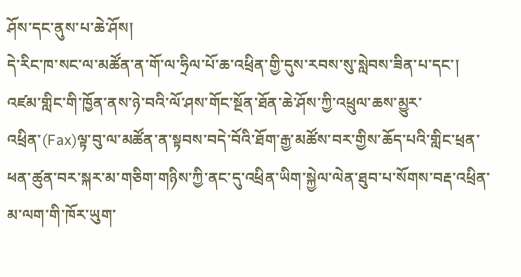ཤོས་དང་ནུས་པ་ཆེ་ཤོས།
དེ་རིང་ཁ་སང་ལ་མཚོན་ན་གོ་ལ་ཧྲིལ་པོ་ཆ་འཕྲིན་གྱི་དུས་རབས་སུ་སླེབས་ཟིན་པ་དང་། འཛམ་གླིང་གི་ཁྱོན་ནས་ཉེ་བའི་ལོ་ཤས་གོང་སྔོན་ཐོན་ཆེ་ཤོས་ཀྱི་འཕྲུལ་ཆས་མྱུར་འཕྲིན་(Fax)ལྟ་བུ་ལ་མཚོན་ན་སྟབས་བདེ་བོའི་ཐོག་རྒྱ་མཚོས་བར་གྱིས་ཆོད་པའི་གླིང་ཕྲན་ཕན་ཚུན་བར་སྐར་མ་གཅིག་གཉིས་ཀྱི་ནང་དུ་འཕྲིན་ཡིག་སྐྱེལ་ལེན་ཐུབ་པ་སོགས་བརྡ་འཕྲིན་མ་ལག་གི་ཁོར་ཡུག་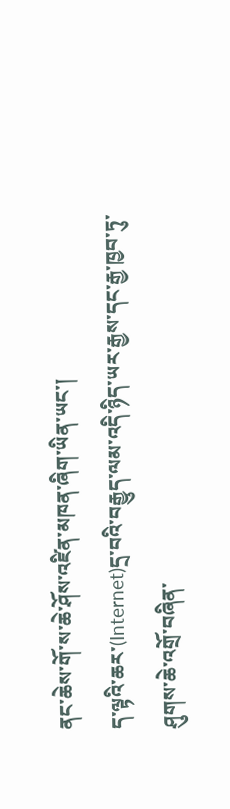ནང་ཆེས་གོ་ས་ཆེ་ཤོས་འཛིན་མཁན་ཞིག་ཡིན་ཡང་།
ད་ལྟའི་ཆར་(Internet)དྲ་བའི་བརྒྱུད་ལམ་འདི་ཉིད་ཡར་རྒྱས་དང་རྒྱ་ཁྱབ་ཏུ་ཤུགས་ཆེ་འགྲོ་བཞིན་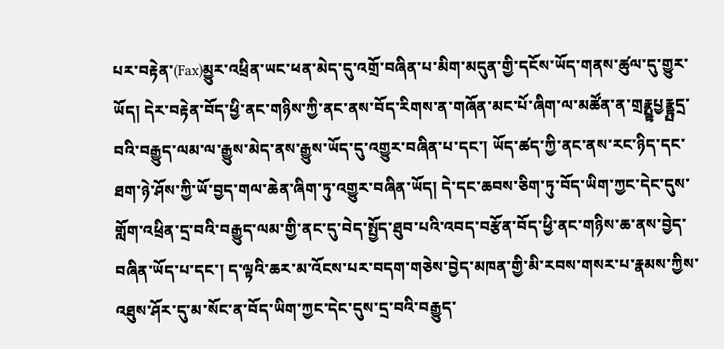པར་བརྟེན་(Fax)མྱུར་འཕྲིན་ཡང་ཕན་མེད་དུ་འགྲོ་བཞིན་པ་མིག་མདུན་གྱི་དངོས་ཡོད་གནས་ཚུལ་དུ་གྱུར་ཡོད། དེར་བརྟེན་བོད་ཕྱི་ནང་གཉིས་ཀྱི་ནང་ནས་བོད་རིགས་ན་གཞོན་མང་པོ་ཞིག་ལ་མཚོན་ན་གྲརྣྤྟཔྱརྣྟྤདྲ་བའི་བརྒྱུད་ལམ་ལ་རྒྱུས་མེད་ནས་རྒྱུས་ཡོད་དུ་འགྱུར་བཞིན་པ་དང་། ཡོད་ཚད་ཀྱི་ནང་ནས་རང་ཉིད་དང་ཐག་ཉེ་ཤོས་ཀྱི་ཡོ་བྱད་གལ་ཆེན་ཞིག་ཏུ་འགྱུར་བཞིན་ཡོད། དེ་དང་ཆབས་ཅིག་ཏུ་བོད་ཡིག་ཀྱང་དེང་དུས་གློག་འཕྲིན་དྲ་བའི་བརྒྱུད་ལམ་གྱི་ནང་དུ་བེད་སྤྱོད་ཐུབ་པའི་འབད་བརྩོན་བོད་ཕྱི་ནང་གཉིས་ཆ་ནས་བྱེད་བཞིན་ཡོད་པ་དང་། ད་ལྟའི་ཆར་མ་འོངས་པར་བདག་གཅེས་བྱེད་མཁན་གྱི་མི་རབས་གསར་པ་རྣམས་ཀྱིས་འཐུས་ཤོར་དུ་མ་སོང་ན་བོད་ཡིག་ཀྱང་དེང་དུས་དྲ་བའི་བརྒྱུད་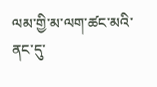ལམ་གྱི་མ་ལག་ཚང་མའི་ནང་དུ་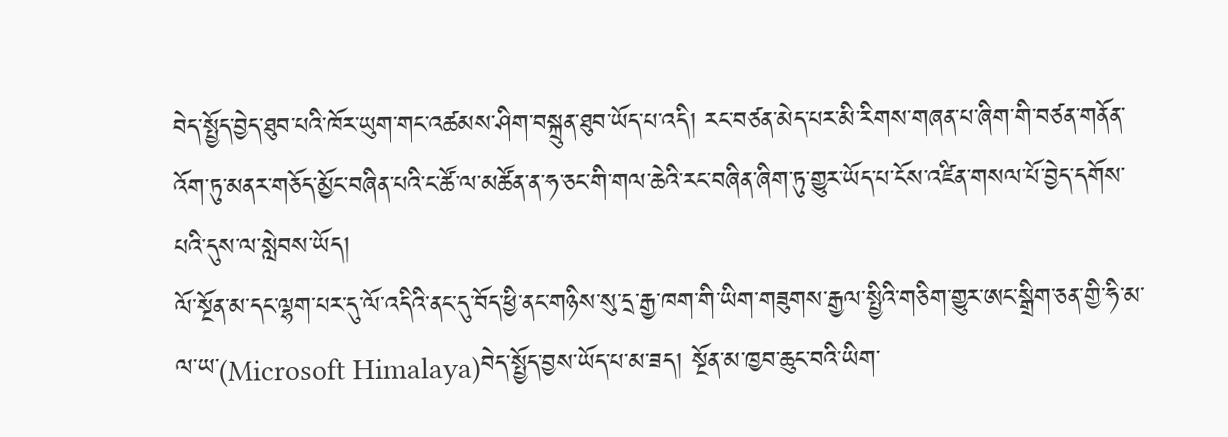བེད་སྤྱོད་བྱེད་ཐུབ་པའི་ཁོར་ཡུག་གང་འཚམས་ཤིག་བསྐྲུན་ཐུབ་ཡོད་པ་འདི། རང་བཙན་མེད་པར་མི་རིགས་གཞན་པ་ཞིག་གི་བཙན་གནོན་འོག་ཏུ་མནར་གཅོད་མྱོང་བཞིན་པའི་ང་ཚོ་ལ་མཚོན་ན་ཧ་ཅང་གི་གལ་ཆེའི་རང་བཞིན་ཞིག་ཏུ་གྱུར་ཡོད་པ་ངོས་འཛིན་གསལ་པོ་བྱེད་དགོས་པའི་དུས་ལ་སླེབས་ཡོད།
ལོ་སྔོན་མ་དང་ལྷག་པར་དུ་ལོ་འདིའི་ནང་དུ་བོད་ཕྱི་ནང་གཉིས་སུ་དྲ་རྒྱ་ཁག་གི་ཡིག་གཟུགས་རྒྱལ་སྤྱིའི་གཅིག་གྱུར་ཨང་སྒྲིག་ཅན་གྱི་ཧི་མ་ལ་ཡ་(Microsoft Himalaya)བེད་སྤྱོད་བྱས་ཡོད་པ་མ་ཟད། སྔོན་མ་ཁྱབ་ཆུང་བའི་ཡིག་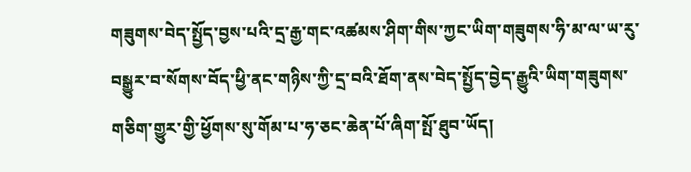གཟུགས་བེད་སྤྱོད་བྱས་པའི་དྲ་རྒྱ་གང་འཚམས་ཤིག་གིས་ཀྱང་ཡིག་གཟུགས་ཧི་མ་ལ་ཡ་རུ་བསྒྱུར་བ་སོགས་བོད་ཕྱི་ནང་གཉིས་ཀྱི་དྲ་བའི་ཐོག་ནས་བེད་སྤྱོད་བྱེད་རྒྱུའི་ཡིག་གཟུགས་གཅིག་གྱུར་གྱི་ཕྱོགས་སུ་གོམ་པ་ཧ་ཅང་ཆེན་པོ་ཞིག་སྤོ་ཐུབ་ཡོད།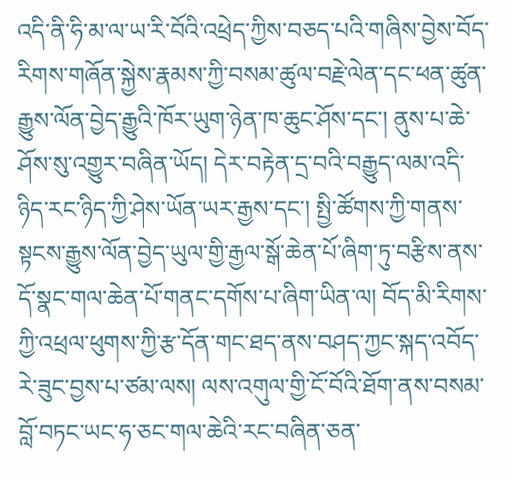འདི་ནི་ཧི་མ་ལ་ཡ་རི་བོའི་འཕྲེད་ཀྱིས་བཅད་པའི་གཞིས་བྱེས་བོད་རིགས་གཞོན་སྐྱེས་རྣམས་ཀྱི་བསམ་ཚུལ་བརྗེ་ལེན་དང་ཕན་ཚུན་རྒྱུས་ལོན་བྱེད་རྒྱུའི་ཁོར་ཡུག་ཉེན་ཁ་ཆུང་ཤོས་དང་། ནུས་པ་ཆེ་ཤོས་སུ་འགྱུར་བཞིན་ཡོད། དེར་བརྟེན་དྲ་བའི་བརྒྱུད་ལམ་འདི་ཉིད་རང་ཉིད་ཀྱི་ཤེས་ཡོན་ཡར་རྒྱས་དང་། སྤྱི་ཚོགས་ཀྱི་གནས་སྟངས་རྒྱུས་ལོན་བྱེད་ཡུལ་གྱི་རྒྱལ་སྒོ་ཆེན་པོ་ཞིག་ཏུ་བརྩིས་ནས་དོ་སྣང་གལ་ཆེན་པོ་གནང་དགོས་པ་ཞིག་ཡིན་ལ། བོད་མི་རིགས་ཀྱི་འཕྲལ་ཕུགས་ཀྱི་རྩ་དོན་གང་ཐད་ནས་བཤད་ཀྱང་སྐད་འབོད་རེ་ཟུང་བྱས་པ་ཙམ་ལས། ལས་འགུལ་གྱི་ངོ་བོའི་ཐོག་ནས་བསམ་བློ་བཏང་ཡང་ཧ་ཅང་གལ་ཆེའི་རང་བཞིན་ཅན་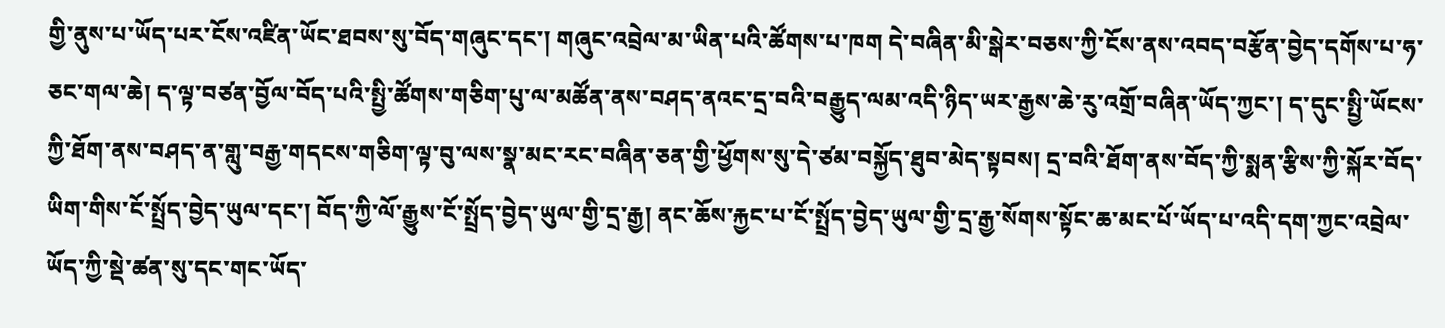གྱི་ནུས་པ་ཡོད་པར་ངོས་འཛིན་ཡོང་ཐབས་སུ་བོད་གཞུང་དང་། གཞུང་འབྲེལ་མ་ཡིན་པའི་ཚོགས་པ་ཁག དེ་བཞིན་མི་སྒེར་བཅས་ཀྱི་ངོས་ནས་འབད་བརྩོན་བྱེད་དགོས་པ་ཧ་ཅང་གལ་ཆེ། ད་ལྟ་བཙན་བྱོལ་བོད་པའི་སྤྱི་ཚོགས་གཅིག་པུ་ལ་མཚོན་ནས་བཤད་ནའང་དྲ་བའི་བརྒྱུད་ལམ་འདི་ཉིད་ཡར་རྒྱས་ཆེ་རུ་འགྲོ་བཞིན་ཡོད་ཀྱང་། ད་དུང་སྤྱི་ཡོངས་ཀྱི་ཐོག་ནས་བཤད་ན་གླུ་བརྒྱ་གདངས་གཅིག་ལྟ་བུ་ལས་སྣ་མང་རང་བཞིན་ཅན་གྱི་ཕྱོགས་སུ་དེ་ཙམ་བསྐྱོད་ཐུབ་མེད་སྟབས། དྲ་བའི་ཐོག་ནས་བོད་ཀྱི་སྨན་རྩིས་ཀྱི་སྐོར་བོད་ཡིག་གིས་ངོ་སྤྲོད་བྱེད་ཡུལ་དང་། བོད་ཀྱི་ལོ་རྒྱུས་ངོ་སྤྲོད་བྱེད་ཡུལ་གྱི་དྲ་རྒྱ། ནང་ཆོས་རྐྱང་པ་ངོ་སྤྲོད་བྱེད་ཡུལ་གྱི་དྲ་རྒྱ་སོགས་སྟོང་ཆ་མང་པོ་ཡོད་པ་འདི་དག་ཀྱང་འབྲེལ་ཡོད་ཀྱི་སྡེ་ཚན་སུ་དང་གང་ཡོད་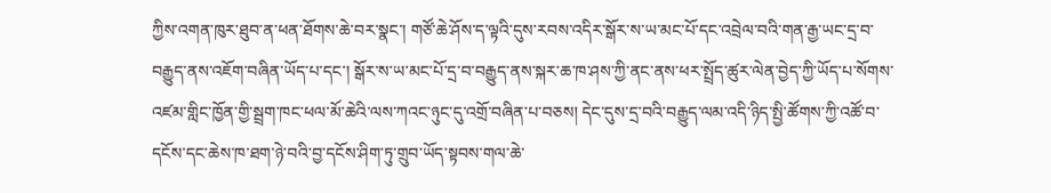ཀྱིས་འགན་ཁུར་ཐུབ་ན་ཕན་ཐོགས་ཆེ་བར་སྣང་། གཙོ་ཆེ་ཤོས་ད་ལྟའི་དུས་རབས་འདིར་སྒོར་ས་ཡ་མང་པོ་དང་འབྲེལ་བའི་གན་རྒྱ་ཡང་དྲ་བ་བརྒྱུད་ནས་འཇོག་བཞིན་ཡོད་པ་དང་། སྒོར་ས་ཡ་མང་པོ་དྲ་བ་བརྒྱུད་ནས་སྐར་ཆ་ཁ་ཤས་ཀྱི་ནང་ནས་ཕར་སྤྲོད་ཚུར་ལེན་བྱེད་ཀྱི་ཡོད་པ་སོགས་འཛམ་གླིང་ཁྱོན་གྱི་སྦྲག་ཁང་ཕལ་མོ་ཆེའི་ལས་ཀའང་ཉུང་དུ་འགྲོ་བཞིན་པ་བཅས། དེང་དུས་དྲ་བའི་བརྒྱུད་ལམ་འདི་ཉིད་སྤྱི་ཚོགས་ཀྱི་འཚོ་བ་དངོས་དང་ཆེས་ཁ་ཐག་ཉེ་བའི་བྱ་དངོས་ཤིག་ཏུ་གྲུབ་ཡོད་སྟབས་གལ་ཆེ་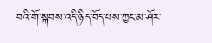བའི་གོ་སྐབས་འདི་ཉིད་བོད་པས་ཀྱང་མ་ཤོར་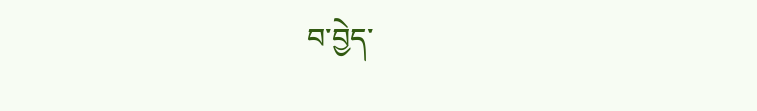བ་བྱེད་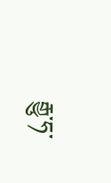རྒྱུ་ཧ་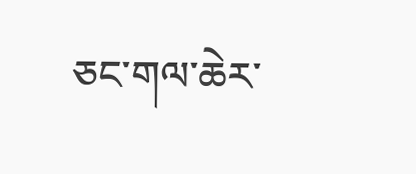ཅང་གལ་ཆེར་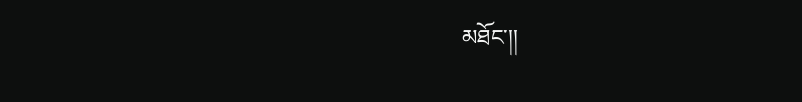མཐོང་།།